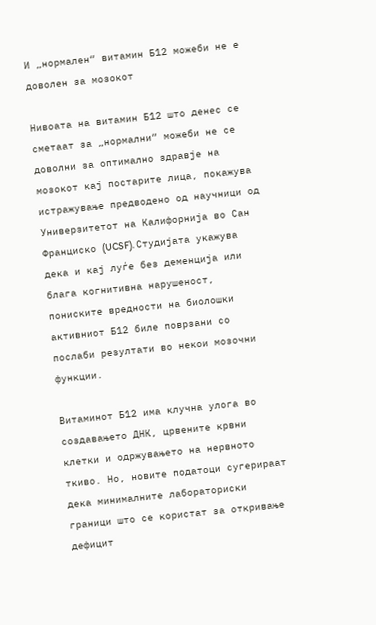И „нормален“ витамин Б12 можеби не е доволен за мозокот

Нивоата на витамин Б12 што денес се сметаат за „нормални“ можеби не се доволни за оптимално здравје на мозокот кај постарите лица, покажува истражување предводено од научници од Универзитетот на Калифорнија во Сан Франциско (UCSF). Студијата укажува дека и кај луѓе без деменција или блага когнитивна нарушеност, пониските вредности на биолошки активниот Б12 биле поврзани со послаби резултати во некои мозочни функции.

Витаминот Б12 има клучна улога во создавањето ДНК, црвените крвни клетки и одржувањето на нервното ткиво. Но, новите податоци сугерираат дека минималните лабораториски граници што се користат за откривање дефицит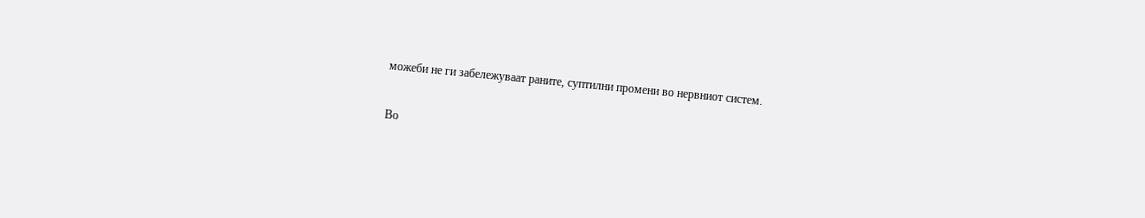можеби не ги забележуваат раните, суптилни промени во нервниот систем.

Во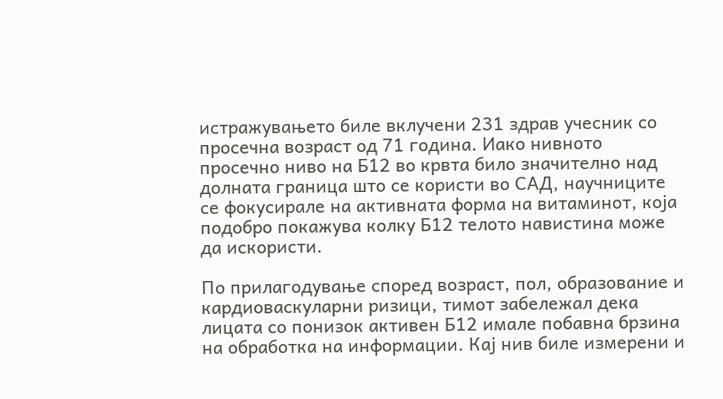истражувањето биле вклучени 231 здрав учесник со просечна возраст од 71 година. Иако нивното просечно ниво на Б12 во крвта било значително над долната граница што се користи во САД, научниците се фокусирале на активната форма на витаминот, која подобро покажува колку Б12 телото навистина може да искористи.

По прилагодување според возраст, пол, образование и кардиоваскуларни ризици, тимот забележал дека лицата со понизок активен Б12 имале побавна брзина на обработка на информации. Кај нив биле измерени и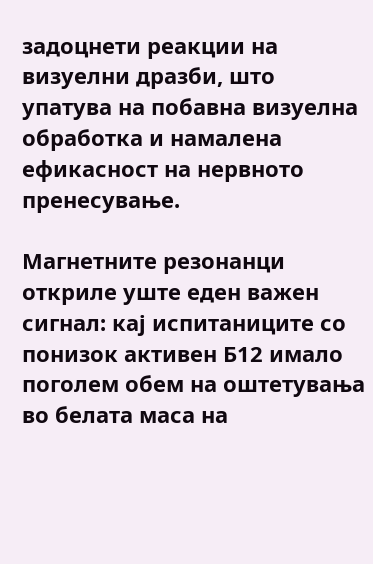задоцнети реакции на визуелни дразби, што упатува на побавна визуелна обработка и намалена ефикасност на нервното пренесување.

Магнетните резонанци откриле уште еден важен сигнал: кај испитаниците со понизок активен Б12 имало поголем обем на оштетувања во белата маса на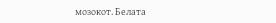мозокот. Белата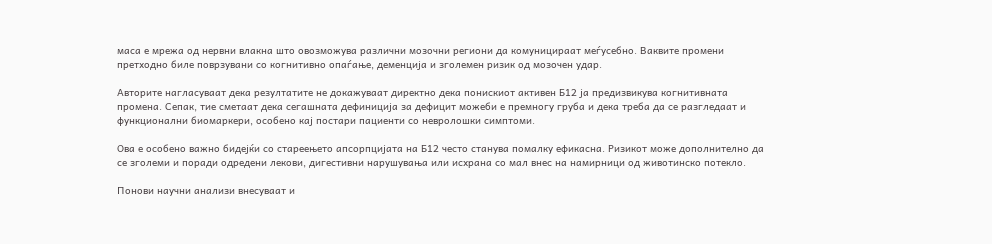маса е мрежа од нервни влакна што овозможува различни мозочни региони да комуницираат меѓусебно. Ваквите промени претходно биле поврзувани со когнитивно опаѓање, деменција и зголемен ризик од мозочен удар.

Авторите нагласуваат дека резултатите не докажуваат директно дека понискиот активен Б12 ја предизвикува когнитивната промена. Сепак, тие сметаат дека сегашната дефиниција за дефицит можеби е премногу груба и дека треба да се разгледаат и функционални биомаркери, особено кај постари пациенти со невролошки симптоми.

Ова е особено важно бидејќи со стареењето апсорпцијата на Б12 често станува помалку ефикасна. Ризикот може дополнително да се зголеми и поради одредени лекови, дигестивни нарушувања или исхрана со мал внес на намирници од животинско потекло.

Понови научни анализи внесуваат и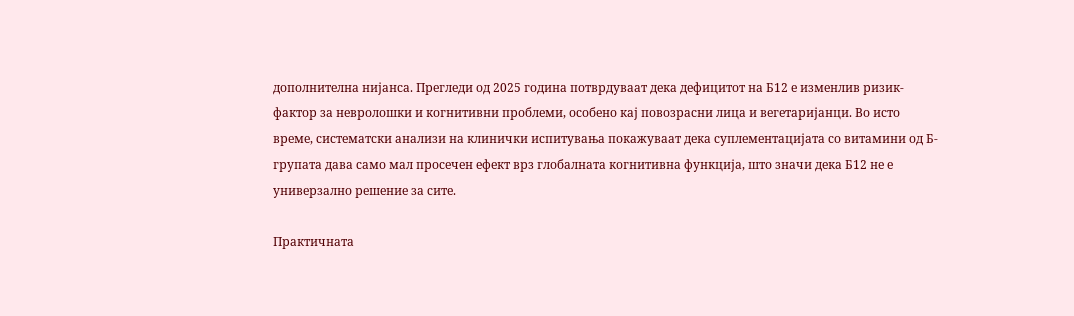дополнителна нијанса. Прегледи од 2025 година потврдуваат дека дефицитот на Б12 е изменлив ризик-фактор за невролошки и когнитивни проблеми, особено кај повозрасни лица и вегетаријанци. Во исто време, систематски анализи на клинички испитувања покажуваат дека суплементацијата со витамини од Б-групата дава само мал просечен ефект врз глобалната когнитивна функција, што значи дека Б12 не е универзално решение за сите.

Практичната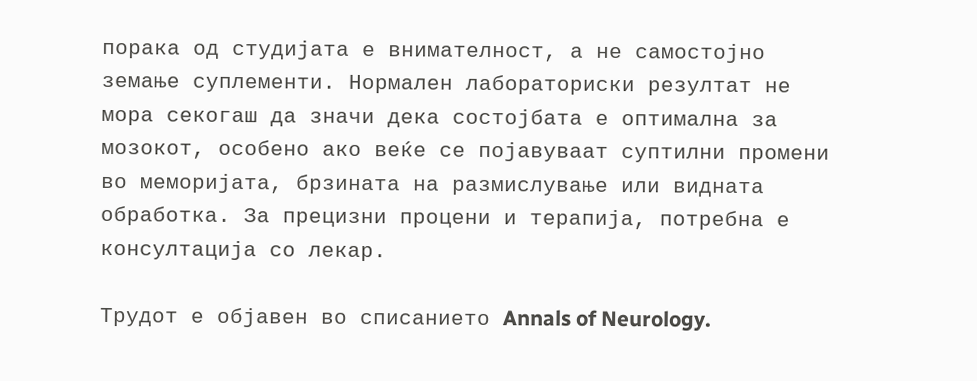порака од студијата е внимателност, а не самостојно земање суплементи. Нормален лабораториски резултат не мора секогаш да значи дека состојбата е оптимална за мозокот, особено ако веќе се појавуваат суптилни промени во меморијата, брзината на размислување или видната обработка. За прецизни процени и терапија, потребна е консултација со лекар.

Трудот е објавен во списанието Annals of Neurology.